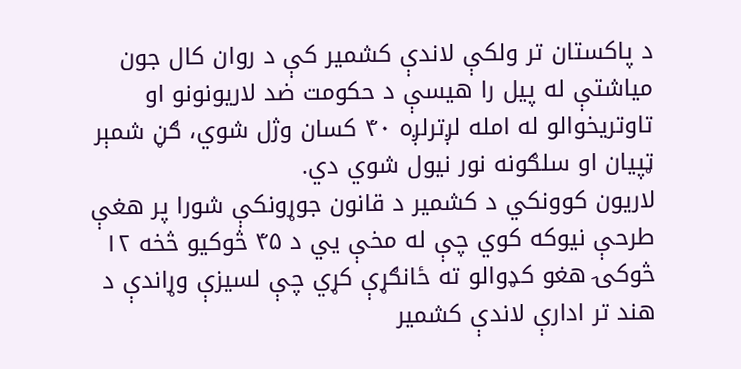د پاکستان تر ولکې لاندې کشمیر کې د روان کال جون میاشتې له پیل را هيسې د حکومت ضد لاریونونو او تاوتریخوالو له امله لږترلږه ۴۰ کسان وژل شوي، ګڼ شمېر ټپیان او سلګونه نور نیول شوي دي.
لاریون کوونکي د کشمیر د قانون جوړونکې شورا پر هغې طرحې نیوکه کوي چې له مخې يي د ۴۵ څوکیو څخه ۱۲ څوکۍ هغو کډوالو ته ځانګړې کړي چې لسیزې وړاندې د هند تر ادارې لاندې کشمیر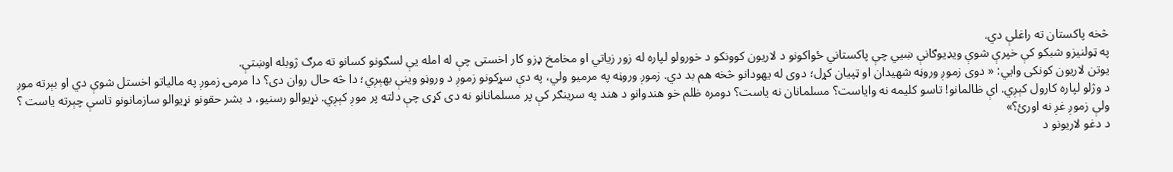څخه پاکستان ته راغلې دي.
په ټولنیزو شبکو کې خپرې شوې ویډیوګانې ښيي چې پاکستاني ځواکونو د لاریون کوونکو د خورولو لپاره له زور زیاتي او مخامخ ډزو کار اخستی چې له امله يې لسګونو کسانو ته مرګ ژوبله اوښتې.
یوتن لاریون کونکی وايي: « دوی زموږ وروڼه شهیدان او ټپیان کړل؛ دوی له یهودانو څخه هم بد دي. زموږ وروڼه په مرمیو ولي، په دې سړکونو زموږ د وروڼو وینې بهېږي؛ دا څه حال روان دی؟ دا مرمۍ زموږ په مالیاتو اخستل شوې دي او بېرته موږ د وژلو لپاره کارول کېږي. اې ظالمانو! تاسو کلیمه نه وایاست؟ مسلمانان نه یاست؟ دومره ظلم خو هندوانو د هند په سرینګر کې پر مسلمانانو نه دی کړی چې دلته پر موږ کېږي. نړیوالو رسنیو، د بشر حقونو نړیوالو سازمانونو تاسې چېرته یاست ؟ ولې زموږ غږ نه اورئ؟»
د دغو لاریونو د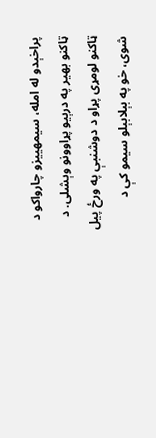پراخېدو له امله، سیمهییزو چارواکو د ټاکنو بهیر په درېیو پړاوونو وېشلی. د ټاکنو لومړی پړاو د دوشنبې په ورځ پیل شوی، خو په بېلابېلو سیمو کې د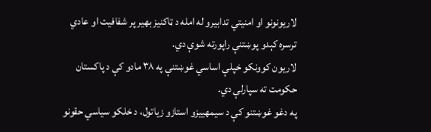لاریونونو او امنیتي تدابیرو له امله د ټاکنیز بهیر پر شفافیت او عادي ترسره کېدو پوښتنې راپورته شوې دي.
لاریون کوونکو خپلې اساسي غوښتنې په ۳۸ مادو کې د پاکستان حکومت ته سپارلې دي.
په دغو غوښتنو کې د سیمهییزو استازو زیاتول، د خلکو سیاسي حقونو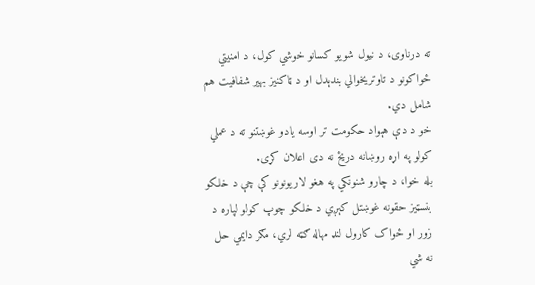ته درناوی، د نیول شویو کسانو خوشي کول، د امنیتي ځواکونو د تاوتریخوالي بندېدل او د ټاکنیز بهیر شفافیت هم شامل دي.
خو د دې هېواد حکومت تر اوسه یادو غوښتنو ته د عملي کولو په اړه روښانه دریځ نه دی اعلان کړی.
بله خوا، د چارو شنونکي په هغو لاریونونو کې چې د خلکو بنسټيز حقونه غوښتل کېږي د خلکو چوپ کولو لپاره د زور او ځواک کارول لنډ مهاله ګټه لري، مګر دایمي حل نه شي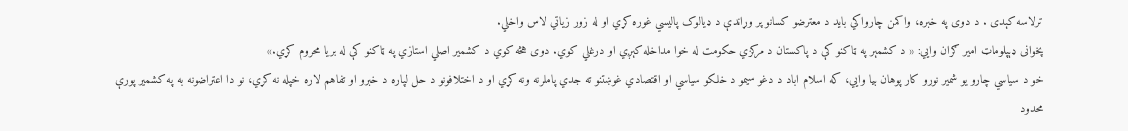ترلاسه کېدی . د دوی په خبره، واکمن چارواکي باید د معترضو کسانو پر وړاندې د ډيالوک پالیسي غوره کړي او له زور زیاتي لاس واخلي.
پخوانی ډېپلوماټ امیر ګران وايي: « د کشمېر په ټاکنو کې د پاکستان د مرکزي حکومت له خوا مداخله کېږي او درغلي کوي. دوی هڅه کوي د کشمير اصلي استازي په ټاکنو کې له بریا محروم کړي.»
خو د سیاسي چارو یو شمیر نورو کار پوهان بیا وايي، که اسلام اباد د دغو سیمو د خلکو سیاسي او اقتصادي غوښتنو ته جدي پاملرنه ونه کړي او د اختلافونو د حل لپاره د خبرو او تفاهم لاره خپله نه کړي، نو دا اعتراضونه به په کشمیر پورې محدود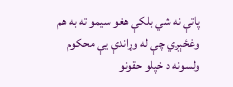پاتې نه شي بلکې هغو سیمو ته به هم وغځېږي چې له وړاندې یې محکوم ولسونه د خپلو حقونو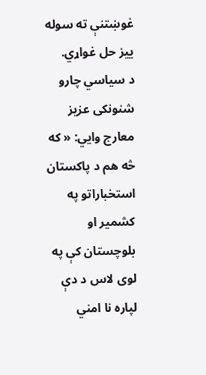غوښتنې ته سوله ییز حل غواړي.
د سیاسي چارو شنونکی عزیز معارج وايي: « که څه هم د پاکستان استخباراتو په کشمير او بلوچستان کې په لوی لاس د دې لپاره نا امني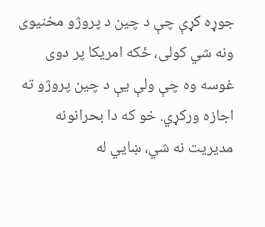جوړه کړې چې د چین د پروژو مخنیوی ونه شي کولی، ځکه امریکا پر دوی غوسه وه چې ولې یې د چین پروژو ته اجازه ورکړي. خو که دا بحرانونه مدیریت نه شي، ښايي له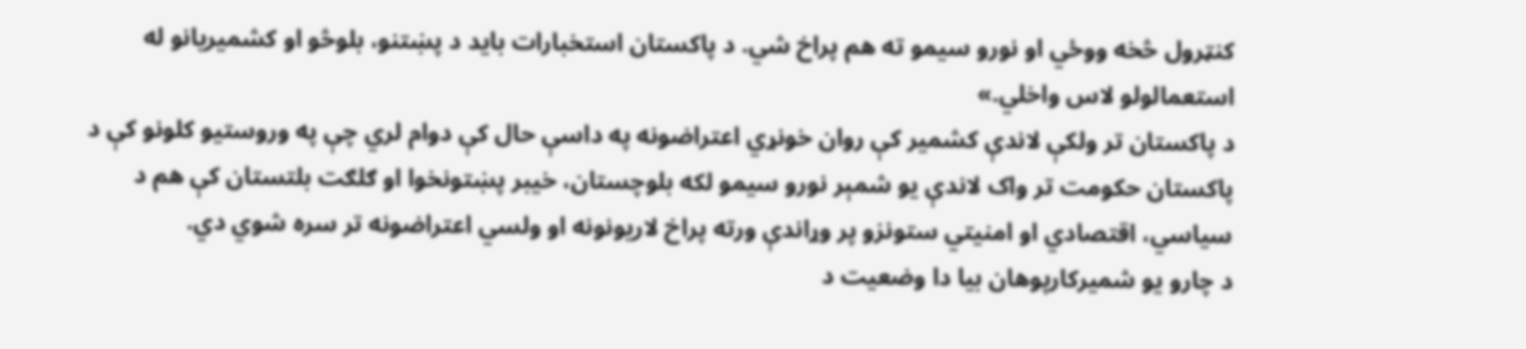کنټرول څخه ووځي او نورو سیمو ته هم پراخ شي. د پاکستان استخبارات باید د پښتنو، بلوڅو او کشمیریانو له استعمالولو لاس واخلي.»
د پاکستان تر ولکې لاندې کشمیر کې روان خونړي اعتراضونه په داسې حال کې دوام لري چې په وروستیو کلونو کې د پاکستان حکومت تر واک لاندې یو شمېر نورو سیمو لکه بلوچستان، خیبر پښتونخوا او ګلګت بلتستان کې هم د سیاسي، اقتصادي او امنیتي ستونزو پر وړاندې ورته پراخ لاریونونه او ولسي اعتراضونه تر سره شوي دي.
د چارو یو شمیرکارپوهان بیا دا وضعیت د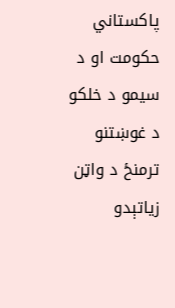پاکستاني حکومت او د سیمو د خلکو د غوښتنو ترمنځ د واټن زیاتېدو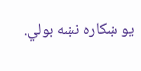یو ښکاره نښه بولي.